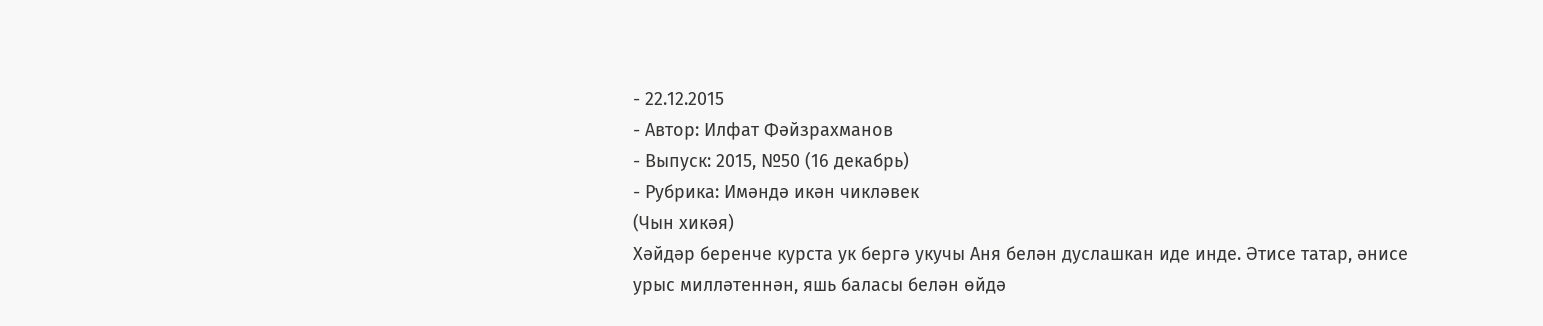- 22.12.2015
- Автор: Илфат Фәйзрахманов
- Выпуск: 2015, №50 (16 декабрь)
- Рубрика: Имәндә икән чикләвек
(Чын хикәя)
Хәйдәр беренче курста ук бергә укучы Аня белән дуслашкан иде инде. Әтисе татар, әнисе урыс милләтеннән, яшь баласы белән өйдә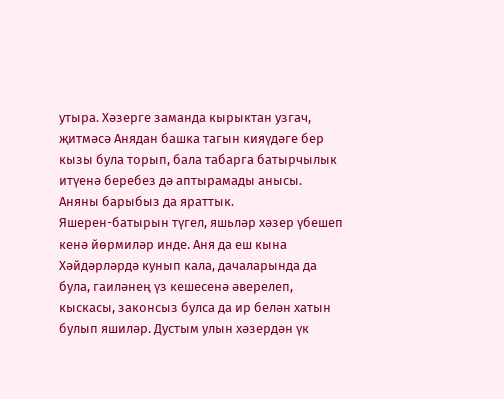утыра. Хәзерге заманда кырыктан узгач, җитмәсә Анядан башка тагын кияүдәге бер кызы була торып, бала табарга батырчылык итүенә беребез дә аптырамады анысы.
Аняны барыбыз да яраттык.
Яшерен-батырын түгел, яшьләр хәзер үбешеп кенә йөрмиләр инде. Аня да еш кына Хәйдәрләрдә кунып кала, дачаларында да була, гаиләнең үз кешесенә әверелеп, кыскасы, законсыз булса да ир белән хатын булып яшиләр. Дустым улын хәзердән үк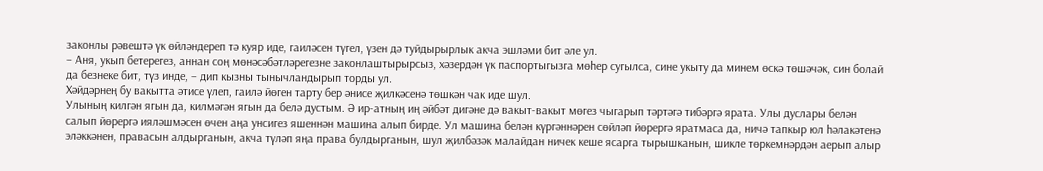законлы рәвештә үк өйләндереп тә куяр иде, гаиләсен түгел, үзен дә туйдырырлык акча эшләми бит әле ул.
– Аня, укып бетерегез, аннан соң мөнәсәбәтләрегезне законлаштырырсыз, хәзердән үк паспортыгызга мөһер сугылса, сине укыту да минем өскә төшәчәк, син болай да безнеке бит, түз инде, – дип кызны тынычландырып торды ул.
Хәйдәрнең бу вакытта әтисе үлеп, гаилә йөген тарту бер әнисе җилкәсенә төшкән чак иде шул.
Улының килгән ягын да, килмәгән ягын да белә дустым. Ә ир-атның иң әйбәт дигәне дә вакыт-вакыт мөгез чыгарып тәртәгә тибәргә ярата. Улы дуслары белән салып йөрергә ияләшмәсен өчен аңа унсигез яшеннән машина алып бирде. Ул машина белән күргәннәрен сөйләп йөрергә яратмаса да, ничә тапкыр юл һәлакәтенә эләккәнен, правасын алдырганын, акча түләп яңа права булдырганын, шул җилбәзәк малайдан ничек кеше ясарга тырышканын, шикле төркемнәрдән аерып алыр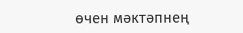өчен мәктәпнең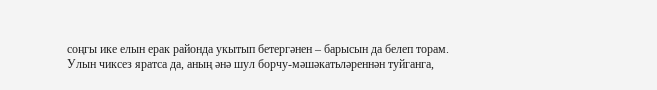соңгы ике елын ерак районда укытып бетергәнен – барысын да белеп торам.
Улын чиксез яратса да, аның әнә шул борчу-мәшәкатьләреннән туйганга,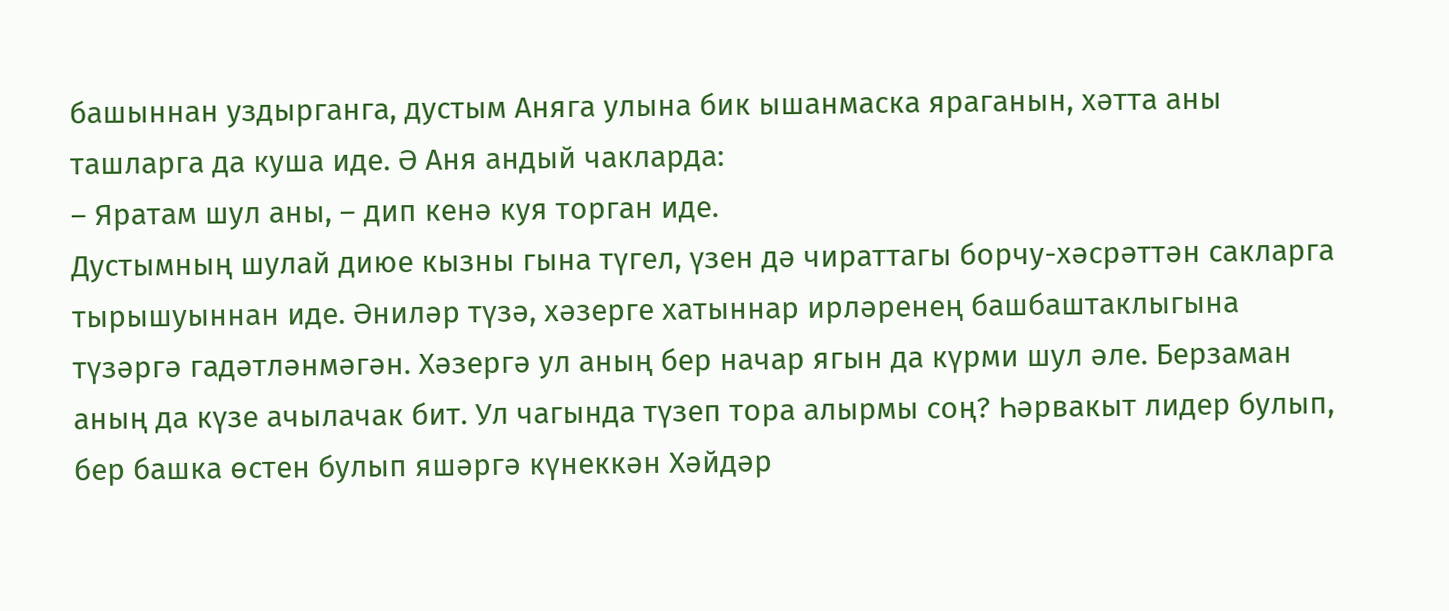башыннан уздырганга, дустым Аняга улына бик ышанмаска яраганын, хәтта аны ташларга да куша иде. Ә Аня андый чакларда:
– Яратам шул аны, – дип кенә куя торган иде.
Дустымның шулай диюе кызны гына түгел, үзен дә чираттагы борчу-хәсрәттән сакларга тырышуыннан иде. Әниләр түзә, хәзерге хатыннар ирләренең башбаштаклыгына түзәргә гадәтләнмәгән. Хәзергә ул аның бер начар ягын да күрми шул әле. Берзаман аның да күзе ачылачак бит. Ул чагында түзеп тора алырмы соң? Һәрвакыт лидер булып, бер башка өстен булып яшәргә күнеккән Хәйдәр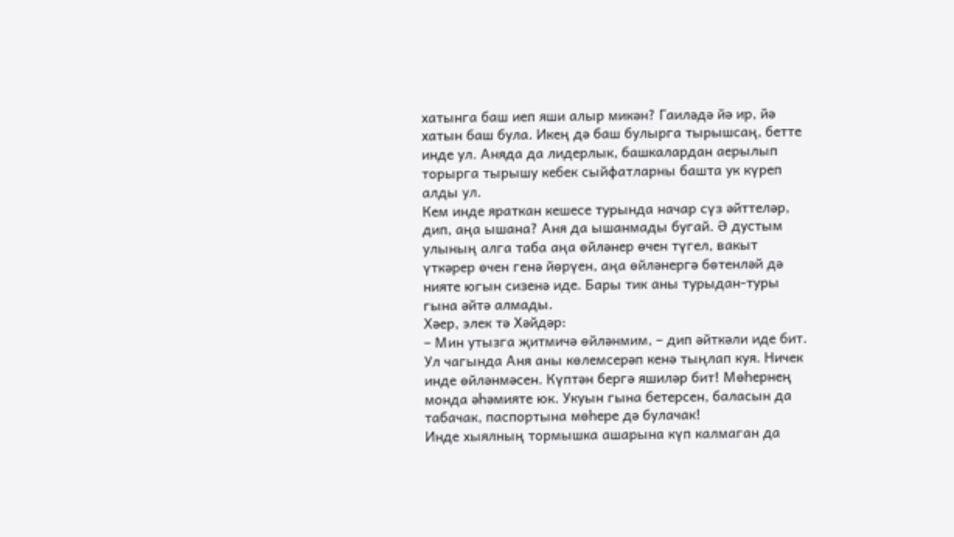хатынга баш иеп яши алыр микән? Гаиләдә йә ир, йә хатын баш була. Икең дә баш булырга тырышсаң, бетте инде ул. Аняда да лидерлык, башкалардан аерылып торырга тырышу кебек сыйфатларны башта ук күреп алды ул.
Кем инде яраткан кешесе турында начар сүз әйттеләр, дип, аңа ышана? Аня да ышанмады бугай. Ә дустым улының алга таба аңа өйләнер өчен түгел, вакыт үткәрер өчен генә йөрүен, аңа өйләнергә бөтенләй дә нияте югын сизенә иде. Бары тик аны турыдан-туры гына әйтә алмады.
Хәер, элек тә Хәйдәр:
– Мин утызга җитмичә өйләнмим, – дип әйткәли иде бит.
Ул чагында Аня аны көлемсерәп кенә тыңлап куя. Ничек инде өйләнмәсен. Күптән бергә яшиләр бит! Мөһернең монда әһәмияте юк. Укуын гына бетерсен, баласын да табачак, паспортына мөһере дә булачак!
Инде хыялның тормышка ашарына күп калмаган да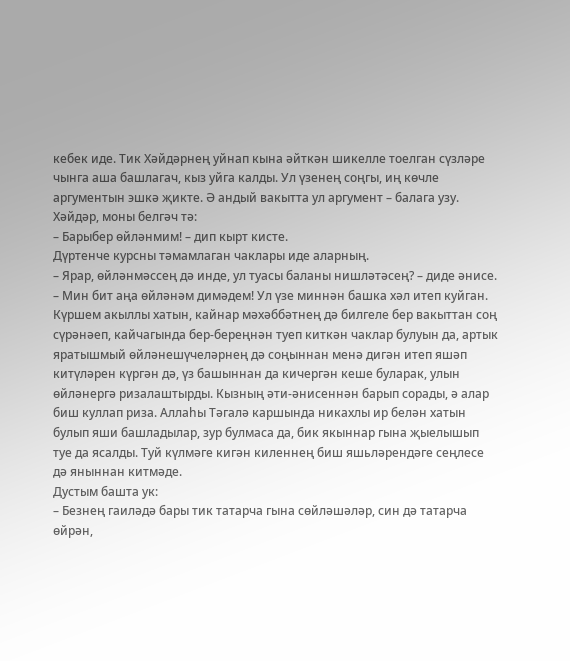кебек иде. Тик Хәйдәрнең уйнап кына әйткән шикелле тоелган сүзләре чынга аша башлагач, кыз уйга калды. Ул үзенең соңгы, иң көчле аргументын эшкә җикте. Ә андый вакытта ул аргумент – балага узу.
Хәйдәр, моны белгәч тә:
– Барыбер өйләнмим! – дип кырт кисте.
Дүртенче курсны тәмамлаган чаклары иде аларның.
– Ярар, өйләнмәссең дә инде, ул туасы баланы нишләтәсең? – диде әнисе.
– Мин бит аңа өйләнәм димәдем! Ул үзе миннән башка хәл итеп куйган.
Күршем акыллы хатын, кайнар мәхәббәтнең дә билгеле бер вакыттан соң сүрәнәеп, кайчагында бер-береңнән туеп киткән чаклар булуын да, артык яратышмый өйләнешүчеләрнең дә соңыннан менә дигән итеп яшәп китүләрен күргән дә, үз башыннан да кичергән кеше буларак, улын өйләнергә ризалаштырды. Кызның әти-әнисеннән барып сорады, ә алар биш куллап риза. Аллаһы Тәгалә каршында никахлы ир белән хатын булып яши башладылар, зур булмаса да, бик якыннар гына җыелышып туе да ясалды. Туй күлмәге кигән киленнең биш яшьләрендәге сеңлесе дә яныннан китмәде.
Дустым башта ук:
– Безнең гаиләдә бары тик татарча гына сөйләшәләр, син дә татарча өйрән,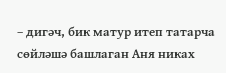– дигәч, бик матур итеп татарча сөйләшә башлаган Аня никах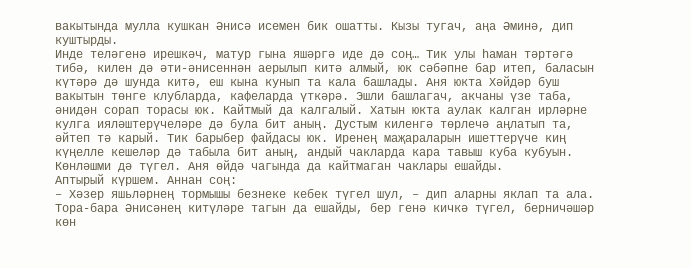вакытында мулла кушкан Әнисә исемен бик ошатты. Кызы тугач, аңа Әминә, дип куштырды.
Инде теләгенә ирешкәч, матур гына яшәргә иде дә соң… Тик улы һаман тәртәгә тибә, килен дә әти-әнисеннән аерылып китә алмый, юк сәбәпне бар итеп, баласын күтәрә дә шунда китә, еш кына кунып та кала башлады. Аня юкта Хәйдәр буш вакытын төнге клубларда, кафеларда үткәрә. Эшли башлагач, акчаны үзе таба, әнидән сорап торасы юк. Кайтмый да калгалый. Хатын юкта аулак калган ирләрне кулга ияләштерүчеләре дә була бит аның. Дустым киленгә төрлечә аңлатып та, әйтеп тә карый. Тик барыбер файдасы юк. Иренең маҗараларын ишеттерүче киң күңелле кешеләр дә табыла бит аның, андый чакларда кара тавыш куба кубуын. Көнләшми дә түгел. Аня өйдә чагында да кайтмаган чаклары ешайды.
Аптырый күршем. Аннан соң:
– Хәзер яшьләрнең тормышы безнеке кебек түгел шул, – дип аларны яклап та ала.
Тора-бара Әнисәнең китүләре тагын да ешайды, бер генә кичкә түгел, берничәшәр көн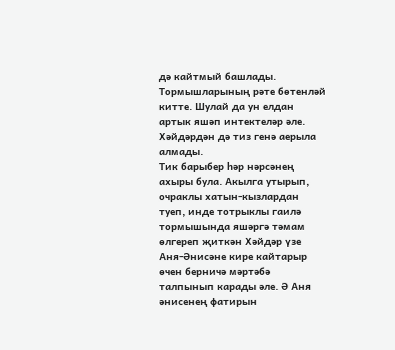дә кайтмый башлады. Тормышларының рәте бөтенләй китте. Шулай да ун елдан артык яшәп интектеләр әле. Хәйдәрдән дә тиз генә аерыла алмады.
Тик барыбер һәр нәрсәнең ахыры була. Акылга утырып, очраклы хатын-кызлардан туеп, инде тотрыклы гаилә тормышында яшәргә тәмам өлгереп җиткән Хәйдәр үзе Аня-Әнисәне кире кайтарыр өчен берничә мәртәбә талпынып карады әле. Ә Аня әнисенең фатирын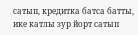сатып, кредитка батса батты, ике катлы зур йорт сатып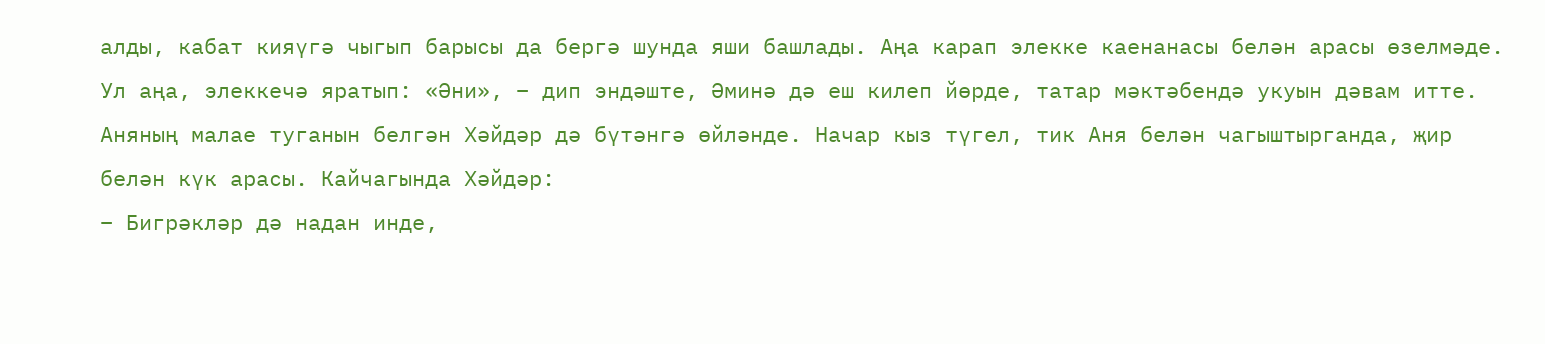алды, кабат кияүгә чыгып барысы да бергә шунда яши башлады. Аңа карап элекке каенанасы белән арасы өзелмәде. Ул аңа, элеккечә яратып: «Әни», – дип эндәште, Әминә дә еш килеп йөрде, татар мәктәбендә укуын дәвам итте.
Аняның малае туганын белгән Хәйдәр дә бүтәнгә өйләнде. Начар кыз түгел, тик Аня белән чагыштырганда, җир белән күк арасы. Кайчагында Хәйдәр:
– Бигрәкләр дә надан инде,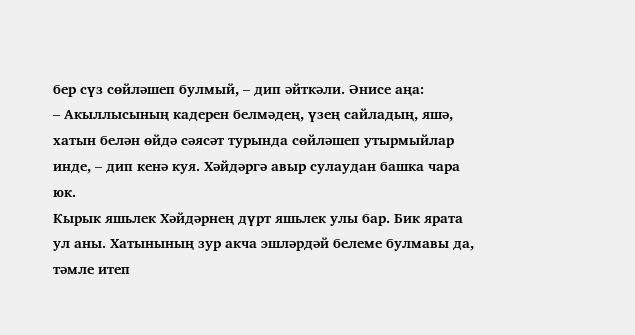бер сүз сөйләшеп булмый, – дип әйткәли. Әнисе аңа:
– Акыллысының кадерен белмәдең, үзең сайладың, яшә, хатын белән өйдә сәясәт турында сөйләшеп утырмыйлар инде, – дип кенә куя. Хәйдәргә авыр сулаудан башка чара юк.
Кырык яшьлек Хәйдәрнең дүрт яшьлек улы бар. Бик ярата ул аны. Хатынының зур акча эшләрдәй белеме булмавы да, тәмле итеп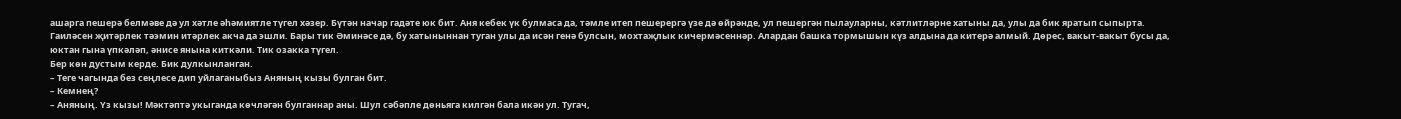ашарга пешерә белмәве дә ул хәтле әһәмиятле түгел хәзер. Бүтән начар гадәте юк бит. Аня кебек үк булмаса да, тәмле итеп пешерергә үзе дә өйрәнде, ул пешергән пылауларны, кәтлитләрне хатыны да, улы да бик яратып сыпырта. Гаиләсен җитәрлек тәэмин итәрлек акча да эшли. Бары тик Әминәсе дә, бу хатыныннан туган улы да исән генә булсын, мохтаҗлык кичермәсеннәр. Алардан башка тормышын күз алдына да китерә алмый. Дөрес, вакыт-вакыт бусы да, юктан гына үпкәләп, әнисе янына киткәли. Тик озакка түгел.
Бер көн дустым керде. Бик дулкынланган.
– Теге чагында без сеңлесе дип уйлаганыбыз Аняның кызы булган бит.
– Кемнең?
– Аняның. Үз кызы! Мәктәптә укыганда көчләгән булганнар аны. Шул сәбәпле дөньяга килгән бала икән ул. Тугач,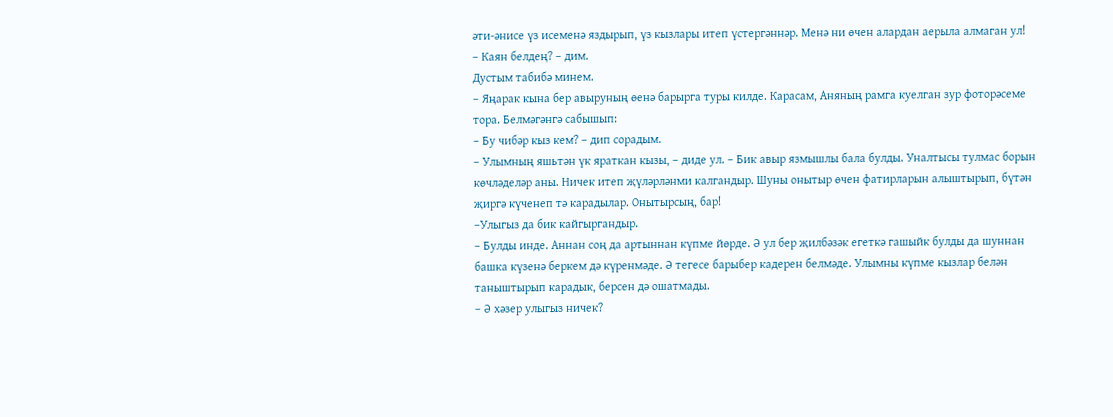әти-әнисе үз исеменә яздырып, үз кызлары итеп үстергәннәр. Менә ни өчен алардан аерыла алмаган ул!
– Каян белдең? – дим.
Дустым табибә минем.
– Яңарак кына бер авыруның өенә барырга туры килде. Карасам, Аняның рамга куелган зур фоторәсеме тора. Белмәгәнгә сабышып:
– Бу чибәр кыз кем? – дип сорадым.
– Улымның яшьтән үк яраткан кызы, – диде ул. – Бик авыр язмышлы бала булды. Уналтысы тулмас борын көчләделәр аны. Ничек итеп җүләрләнми калгандыр. Шуны онытыр өчен фатирларын алыштырып, бүтән җиргә күченеп тә карадылар. Онытырсың, бар!
–Улыгыз да бик кайгыргандыр.
– Булды инде. Аннан соң да артыннан күпме йөрде. Ә ул бер җилбәзәк егеткә гашыйк булды да шуннан башка күзенә беркем дә күренмәде. Ә тегесе барыбер кадерен белмәде. Улымны күпме кызлар белән таныштырып карадык, берсен дә ошатмады.
– Ә хәзер улыгыз ничек?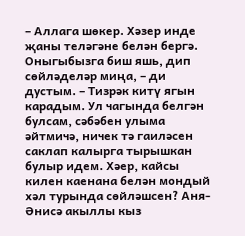– Аллага шөкер. Хәзер инде җаны теләгәне белән бергә. Оныгыбызга биш яшь, дип сөйләделәр миңа, – ди дустым. – Тизрәк китү ягын карадым. Ул чагында белгән булсам, сәбәбен улыма әйтмичә, ничек тә гаиләсен саклап калырга тырышкан булыр идем. Хәер, кайсы килен каенана белән мондый хәл турында сөйләшсен? Аня-Әнисә акыллы кыз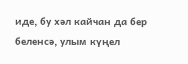иде, бу хәл кайчан да бер беленсә, улым күңел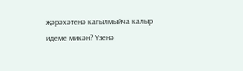җәрәхәтенә кагылмыйча калыр идеме микән? Үзенә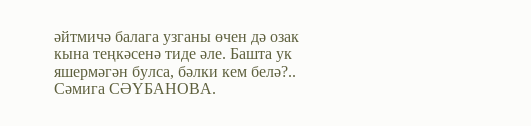әйтмичә балага узганы өчен дә озак кына теңкәсенә тиде әле. Башта ук яшермәгән булса, бәлки кем белә?..
Сәмига СӘҮБАНОВА.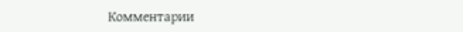Комментарии